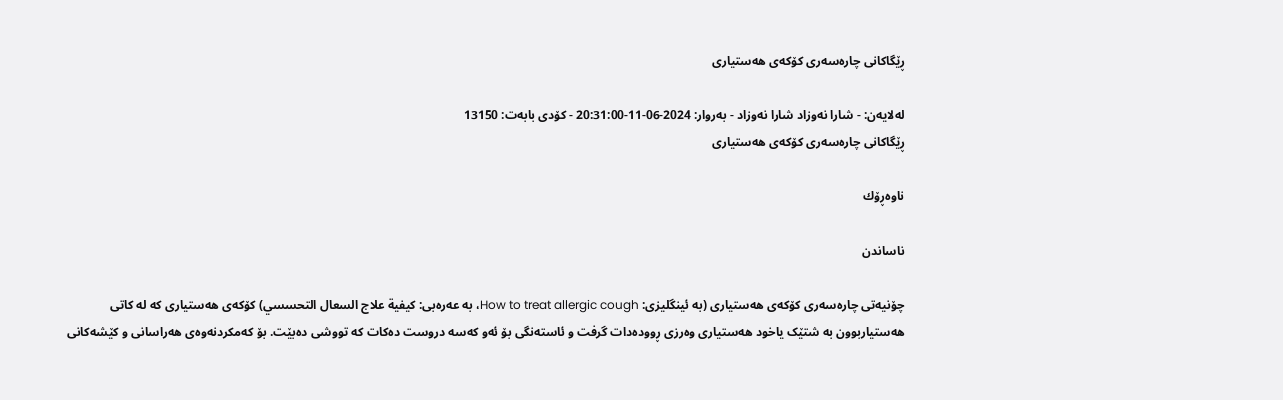ڕێگاکانی چارەسەری کۆکەی هەستیاری

له‌لایه‌ن: - شارا نەوزاد شارا نەوزاد - به‌روار: 2024-06-11-20:31:00 - کۆدی بابەت: 13150
ڕێگاکانی چارەسەری کۆکەی هەستیاری

ناوه‌ڕۆك

ناساندن

چۆنیەتی چارەسەری کۆکەی هەستیاری (بە ئینگلیزی: How to treat allergic cough، بە عەرەبی: كيفية علاج السعال التحسسي) کۆکەی هەستیاری کە لە کاتی هەستیاربوون بە شتێک یاخود هەستیاری وەرزی ڕوودەدات گرفت و ئاستەنگی بۆ ئەو کەسە دروست دەکات کە تووشی دەبێت. بۆ کەمکردنەوەی هەراسانی و کێشەکانی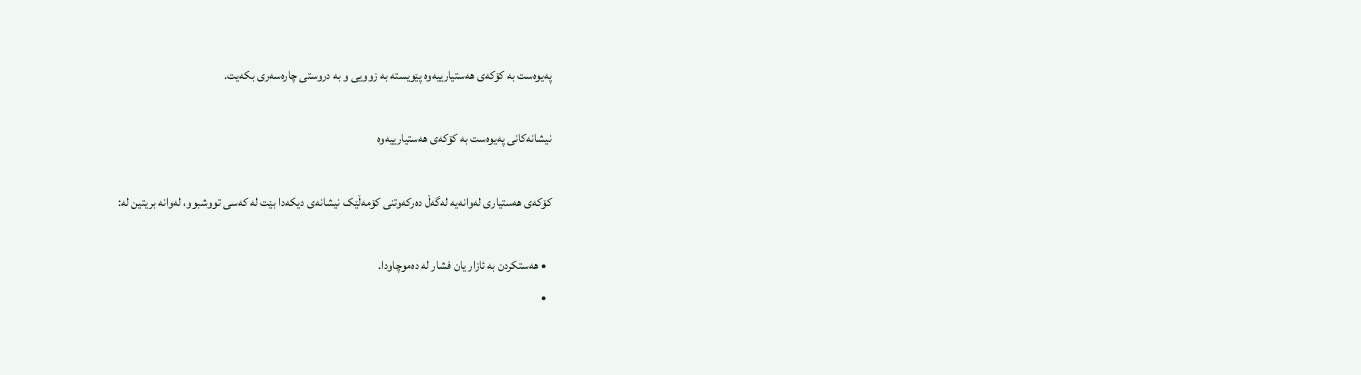پەیوەست بە کۆکەی هەستیارییەوە پێویستە بە زوویی و بە دروستی چارەسەری بکەیت.

نیشانەکانی پەیوەست بە کۆکەی هەستیارییەوە

کۆکەی هەستیاری لەوانەیە لەگەڵ دەرکەوتنی کۆمەڵێک نیشانەی دیکەدا بێت لە کەسی تووشبوو، لەوانە بریتین لە:

  • هەستکردن بە ئازار یان فشار لە دەموچاودا.
  •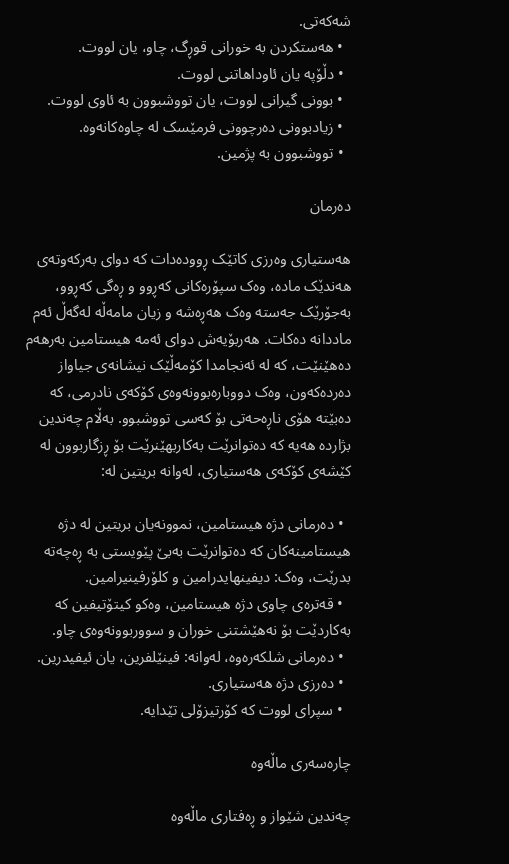شەکەتی.
  • هەستکردن بە خورانی قوڕگ، چاو، یان لووت.
  • دڵۆپە یان ئاوداهاتنی لووت.
  • بوونی گیرانی لووت، یان تووشبوون بە ئاوی لووت.
  • زیادبوونی دەرچوونی فرمێسک لە چاوەکانەوە.
  • تووشبوون بە پژمین.

دەرمان

هەستیاری وەرزی کاتێک ڕوودەدات کە دوای بەرکەوتەی هەندێک مادە، وەک سپۆرەکانی کەڕوو و ڕەگی کەڕوو، بەجۆرێک جەستە وەک هەڕەشە و زیان مامەڵە لەگەڵ ئەم ماددانە دەکات. هەربۆیەش دوای ئەمە هیستامین بەرهەم دەهێنێت، کە لە ئەنجامدا کۆمەڵێک نیشانەی جیاواز دەردەکەون، وەک دووبارەبوونەوەی کۆکەی نادرمی، کە دەبێتە هۆی ناڕەحەتی بۆ کەسی تووشبوو. بەڵام چەندین بژاردە هەیە کە دەتوانرێت بەکاربهێنرێت بۆ ڕزگاربوون لە کێشەی کۆکەی هەستیاری، لەوانە بریتین لە:

  • دەرمانی دژە هیستامین، نموونەیان بریتین لە دژە هیستامینەکان کە دەتوانرێت بەبێ پێویستی بە ڕەچەتە بدرێت، وەک: دیفینهایدرامین و کلۆرفینیرامین.
  • قەترەی چاوی دژە هیستامین، وەکو کیتۆتیفین کە بەکاردێت بۆ نەهێشتنی خوران و سووربوونەوەی چاو.
  • دەرمانی شلکەرەوە، لەوانە: فینێلفرین، یان ئیفیدرین.
  • دەرزی دژە هەستیاری.
  • سپرای لووت کە کۆرتیزۆلی تێدایە.

چارەسەری ماڵەوە

چەندین شێواز و ڕەفتاری ماڵەوە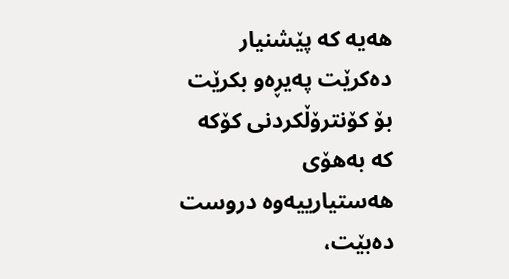هەیە کە پێشنیار دەکرێت پەیڕەو بکرێت بۆ کۆنترۆڵکردنی کۆکە کە بەهۆی هەستیارییەوە دروست دەبێت،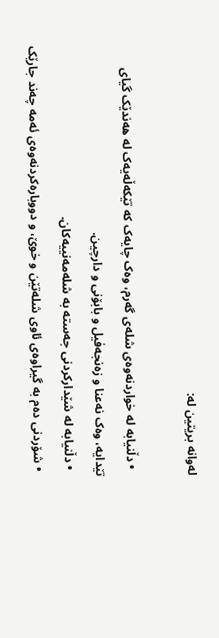لەوانە بریتین لە:

  • دڵنیابە لە خواردنەوەی شلەی گەرم، وەک چایەک کە تێکەڵەیەک لە هەندێک گیای تێدایە، وەک نەعنا و زەنجەفیل و بابۆنی و دارچین.
  • دڵنیابە لە شێدارکردنی جەستە بە شلەمەنییەکان.
  • شۆردنی دەم بە گیراوەی ئاوی شلەتێن و خوێ، و دووبارەکردنەوەی ئەمە چەند جارێک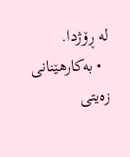لە ڕۆژدا.
  • بەکارهێنانی زەیتی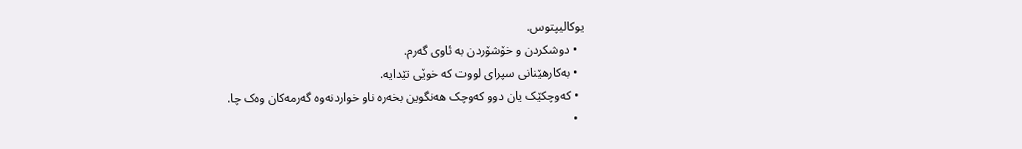یوکالیپتوس.
  • دوشکردن و خۆشۆردن بە ئاوی گەرم.
  • بەکارهێنانی سپرای لووت کە خوێی تێدایە.
  • کەوچکێک یان دوو کەوچک هەنگوین بخەرە ناو خواردنەوە گەرمەکان وەک چا.
  •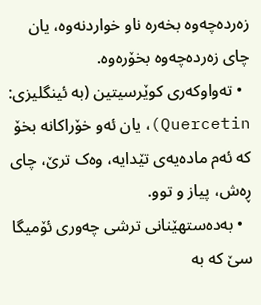زەردەچەوە بخەرە ناو خواردنەوە، یان چای زەردەچەوە بخۆرەوە.
  • تەواوکەری کوێرسیتین (بە ئینگلیزی: Quercetin)، یان ئەو خۆراکانە بخۆ کە ئەم مادەیەی تێدایە، وەک ترێ، چای ڕەش، پیاز و توو.
  • بەدەستهێنانی ترشی چەوری ئۆمیگا سێ کە بە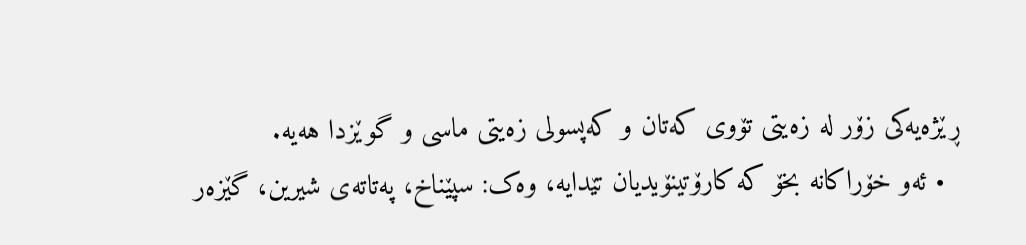ڕێژەیەکی زۆر لە زەیتی تۆوی کەتان و کەپسولی زەیتی ماسی و گوێزدا هەیە.
  • ئەو خۆراکانە بخۆ کە کارۆتینۆیدیان تێدایە، وەک: سپێناخ، پەتاتەی شیرین، گێزەر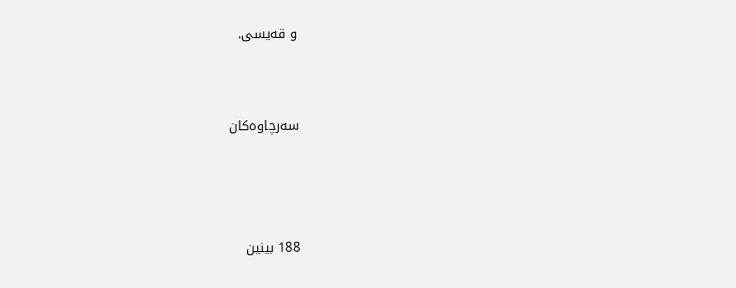و قەیسی.


سەرچاوەکان



188 بینین